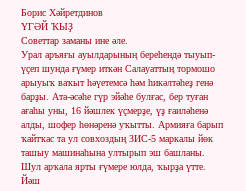Борис Хәйретдинов
ҮГӘЙ ҠЫҘ
Советтар заманы ине әле.
Урал аръяғы ауылдарының береһендә тыуып-үҫеп шунда ғүмер иткән Салауаттың тормошо арыуыҡ ваҡыт һәүетемсә һәм һикәлтәһеҙ генә барҙы. Ата-әсәһе гүр эйәһе булғас, бер туған ағаһы уны, 16 йәшлек үҫмерҙе, үҙ ғаиләһенә алды, шофер һөнәренә уҡытты. Армияға барып ҡайтҡас та ул совхоздың ЗИС-5 маркалы йөк ташыу машинаһына ултырып эш башланы. Шул арҡала ярты ғүмере юлда, ҡырҙа үтте. Йәш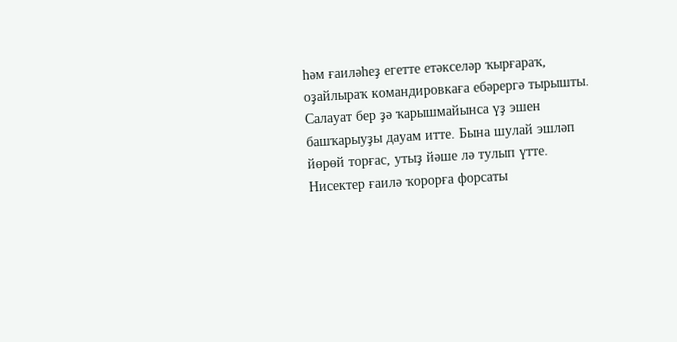һәм ғаиләһеҙ егетте етәкселәр ҡырғараҡ, оҙайлыраҡ командировкаға ебәрергә тырышты. Салауат бер ҙә ҡарышмайынса үҙ эшен башҡарыуҙы дауам итте. Бына шулай эшләп йөрөй торғас, утыҙ йәше лә тулып үтте. Нисектер ғаилә ҡорорға форсаты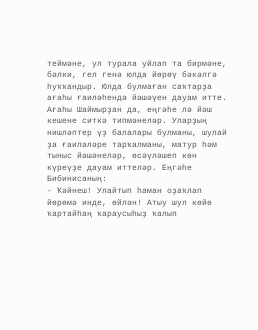теймәне, ул турала уйлап та бирмәне, бәлки, гел генә юлда йөрөү бәкәлгә һуҡҡандыр. Юлда булмаған саҡтарҙа ағаһы ғаиләһендә йәшәүен дауам итте. Ағаһы Шаймырҙан да, еңгәһе лә йәш кешене ситкә типмәнеләр. Уларҙың нишләптер үҙ балалары булманы, шулай ҙа ғаиләләре тарҡалманы, матур һәм тыныс йәшәнеләр, өсәүләшеп көн күреүҙе дауам иттеләр. Еңгәһе Бибинисаның:
- Ҡәйнеш! Улайтып һаман оҙаҡлап йөрөмә инде, өйлән! Атыу шул көйө ҡартайһаң ҡараусыһыҙ ҡалып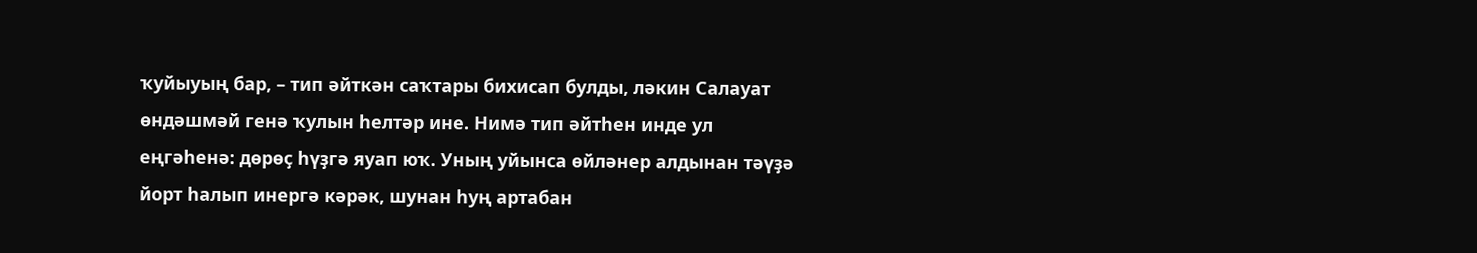ҡуйыуың бар, – тип әйткән саҡтары бихисап булды, ләкин Салауат өндәшмәй генә ҡулын һелтәр ине. Нимә тип әйтһен инде ул еңгәһенә: дөрөҫ һүҙгә яуап юҡ. Уның уйынса өйләнер алдынан тәүҙә йорт һалып инергә кәрәк, шунан һуң артабан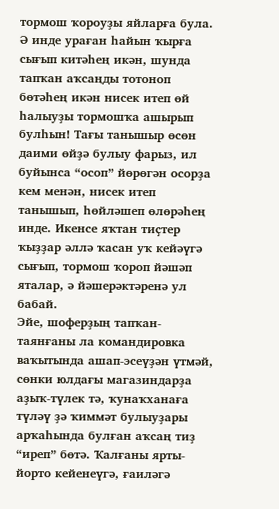тормош ҡороуҙы яйларға була. Ә инде ураған һайын ҡырға сығып китәһең икән, шунда тапҡан аҡсаңды тотоноп бөтәһең икән нисек итеп өй һалыуҙы тормошҡа ашырып булһын! Тағы танышыр өсөн даими өйҙә булыу фарыз, ил буйынса “осоп” йөрөгән осорҙа кем менән, нисек итеп танышып, һөйләшеп өлөрәһең инде. Икенсе яҡтан тиҫтер ҡыҙҙар әллә ҡасан уҡ кейәүгә сығып, тормош ҡороп йәшәп яталар, ә йәшерәктәренә ул бабай.
Эйе, шоферҙың тапҡан-таянғаны ла командировка ваҡытында ашап-эсеүҙән үтмәй, сөнки юлдағы магазиндарҙа аҙыҡ-түлек тә, ҡунаҡханаға түләү ҙә ҡиммәт булыуҙары арҡаһында булған аҡсаң тиҙ “иреп” бөтә. Ҡалғаны ярты-йорто кейенеүгә, ғаиләгә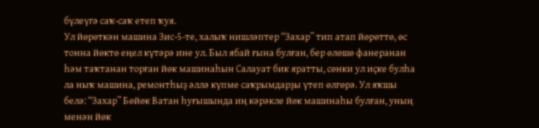бүлеүгә саҡ-саҡ етеп ҡуя.
Ул йөрөткән машина Зис-5-те, халыҡ нишләптер “Захар” тип атап йөрөттө, өс тонна йөктө еңел күтәрә ине ул. Был ябай ғына булған, бер өлөшө фанеранан һәм таҡтанан торған йөк машинаһын Салауат бик яратты, сөнки ул иҫке булһа ла ныҡ машина, ремонтһыҙ әллә күпме саҡрымдарҙы үтеп өлгөрә. Ул яҡшы белә: “Захар” Бөйөк Ватан һуғышында иң кәрәкле йөк машинаһы булған, уның менән йөк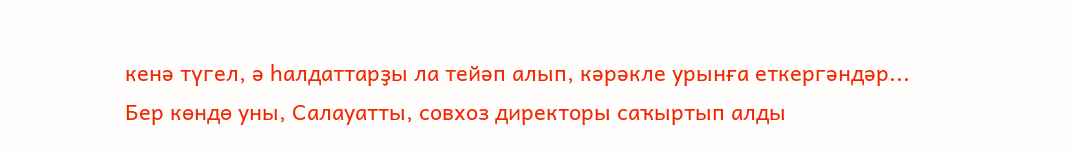кенә түгел, ә һалдаттарҙы ла тейәп алып, кәрәкле урынға еткергәндәр...
Бер көндө уны, Салауатты, совхоз директоры саҡыртып алды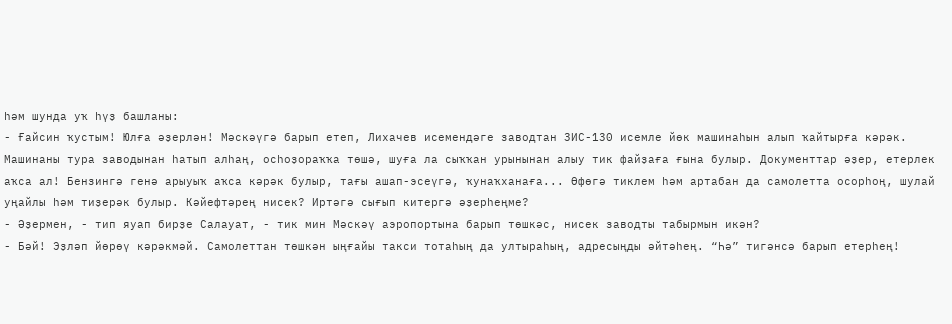һәм шунда уҡ һүҙ башланы:
- Ғайсин ҡустым! Юлға әҙерлән! Мәскәүгә барып етеп, Лихачев исемендәге заводтан ЗИС-130 исемле йөк машинаһын алып ҡайтырға кәрәк. Машинаны тура заводынан һатып алһаң, осһоҙораҡҡа төшә, шуға ла сыҡҡан урынынан алыу тик файҙаға ғына булыр. Документтар әҙер, етерлек аҡса ал! Бензингә генә арыуыҡ аҡса кәрәк булыр, тағы ашап-эсеүгә, ҡунаҡханаға... Өфөгә тиклем һәм артабан да самолетта осорһоң, шулай уңайлы һәм тиҙерәк булыр. Кәйефтәрең нисек? Иртәгә сығып китергә әҙерһеңме?
- Әҙермен, - тип яуап бирҙе Салауат, - тик мин Мәскәү аэропортына барып төшкәс, нисек заводты табырмын икән?
- Бәй! Эҙләп йөрөү кәрәкмәй. Самолеттан төшкән ыңғайы такси тотаһың да ултыраһың, адресыңды әйтәһең. “Һә” тигәнсә барып етерһең!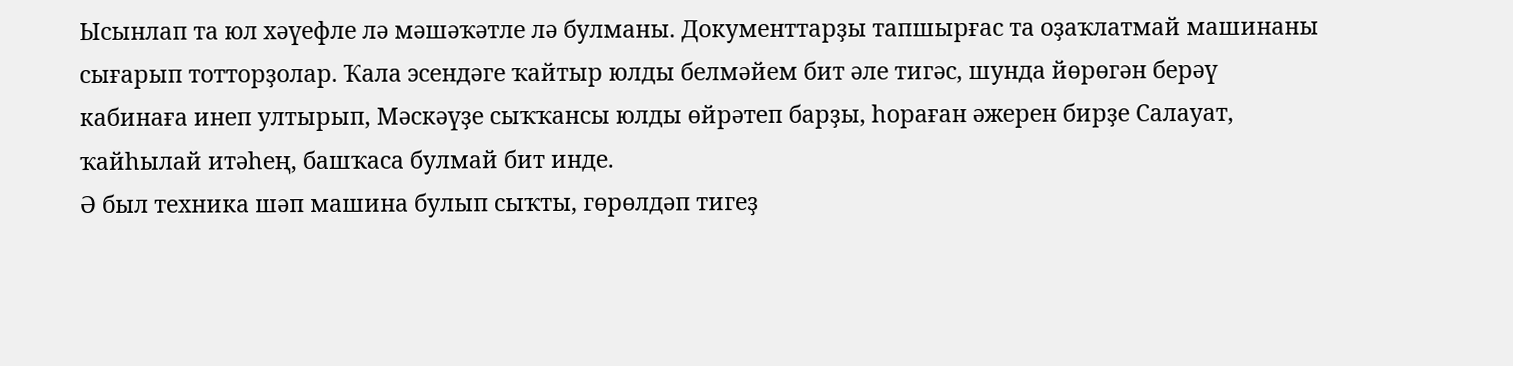Ысынлап та юл хәүефле лә мәшәҡәтле лә булманы. Документтарҙы тапшырғас та оҙаҡлатмай машинаны сығарып тотторҙолар. Ҡала эсендәге ҡайтыр юлды белмәйем бит әле тигәс, шунда йөрөгән берәү кабинаға инеп ултырып, Мәскәүҙе сыҡҡансы юлды өйрәтеп барҙы, һораған әжерен бирҙе Салауат, ҡайһылай итәһең, башҡаса булмай бит инде.
Ә был техника шәп машина булып сыҡты, гөрөлдәп тигеҙ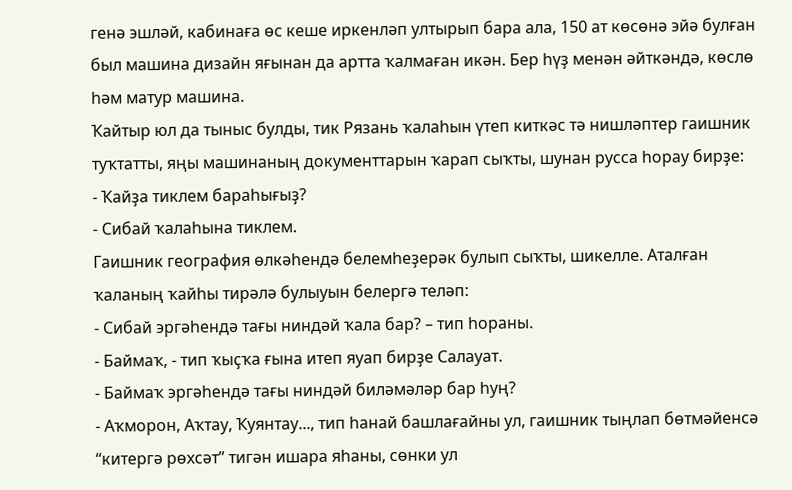генә эшләй, кабинаға өс кеше иркенләп ултырып бара ала, 150 ат көсөнә эйә булған был машина дизайн яғынан да артта ҡалмаған икән. Бер һүҙ менән әйткәндә, көслө һәм матур машина.
Ҡайтыр юл да тыныс булды, тик Рязань ҡалаһын үтеп киткәс тә нишләптер гаишник туҡтатты, яңы машинаның документтарын ҡарап сыҡты, шунан русса һорау бирҙе:
- Ҡайҙа тиклем бараһығыҙ?
- Сибай ҡалаһына тиклем.
Гаишник география өлкәһендә белемһеҙерәк булып сыҡты, шикелле. Аталған ҡаланың ҡайһы тирәлә булыуын белергә теләп:
- Сибай эргәһендә тағы ниндәй ҡала бар? – тип һораны.
- Баймаҡ, - тип ҡыҫҡа ғына итеп яуап бирҙе Салауат.
- Баймаҡ эргәһендә тағы ниндәй биләмәләр бар һуң?
- Аҡморон, Аҡтау, Ҡуянтау..., тип һанай башлағайны ул, гаишник тыңлап бөтмәйенсә “китергә рөхсәт” тигән ишара яһаны, сөнки ул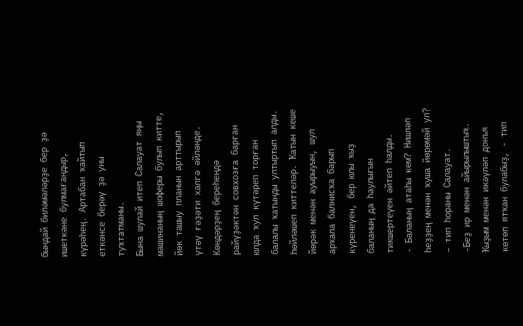бындай биләмәләрҙе бер ҙә ишеткәне булмағандыр, күрәһең. Артабан ҡайтып еткәнсе берәү ҙә уны туҡтатманы.
Бына шулай итеп Салауат яңы машинаның шоферы булып китте, йөк ташыу планын арттырып үтәү ғәҙәти хәлгә әйләнде.
Көндәрҙең береһендә райүҙәктән совхозға барған юлда ҡул күтәреп торған балалы ҡатынды ултыртып алды. Һөйләшеп киттеләр. Ҡатын кеше йөрәк менән ауырыуын, шул арҡала балнисҡа барып күренеүен, бер юлы ҡыҙ баланың да һаулығын тикшертеүен әйтеп һалды.
- Баланың атаһы кем? Нишләп һеҙҙең менән ҡуша йөрөмәй ул? – тип һораны Салауат.
-Беҙ ир менән айырылыштыҡ. Ҡыҙым менән икәүләп донъя көтөп ятҡан булабыҙ, - тип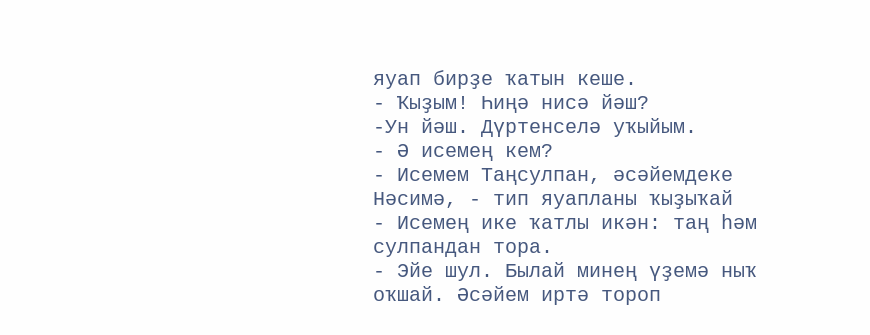яуап бирҙе ҡатын кеше.
- Ҡыҙым! Һиңә нисә йәш?
-Ун йәш. Дүртенселә уҡыйым.
- Ә исемең кем?
- Исемем Таңсулпан, әсәйемдеке Нәсимә, - тип яуапланы ҡыҙыҡай
- Исемең ике ҡатлы икән: таң һәм сулпандан тора.
- Эйе шул. Былай минең үҙемә ныҡ оҡшай. Әсәйем иртә тороп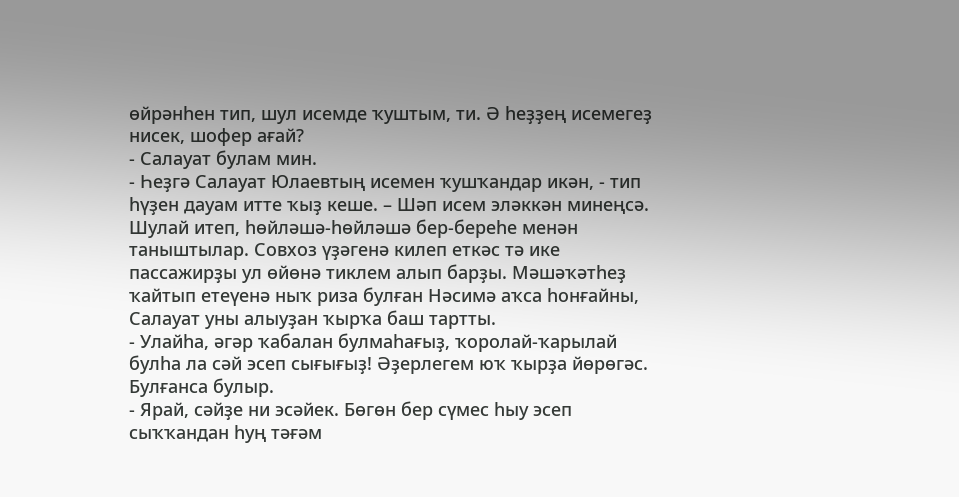өйрәнһен тип, шул исемде ҡуштым, ти. Ә һеҙҙең исемегеҙ нисек, шофер ағай?
- Салауат булам мин.
- Һеҙгә Салауат Юлаевтың исемен ҡушҡандар икән, - тип һүҙен дауам итте ҡыҙ кеше. – Шәп исем эләккән минеңсә.
Шулай итеп, һөйләшә-һөйләшә бер-береһе менән таныштылар. Совхоз үҙәгенә килеп еткәс тә ике пассажирҙы ул өйөнә тиклем алып барҙы. Мәшәҡәтһеҙ ҡайтып етеүенә ныҡ риза булған Нәсимә аҡса һонғайны, Салауат уны алыуҙан ҡырҡа баш тартты.
- Улайһа, әгәр ҡабалан булмаһағыҙ, ҡоролай-ҡарылай булһа ла сәй эсеп сығығыҙ! Әҙерлегем юҡ ҡырҙа йөрөгәс. Булғанса булыр.
- Ярай, сәйҙе ни эсәйек. Бөгөн бер сүмес һыу эсеп сыҡҡандан һуң тәғәм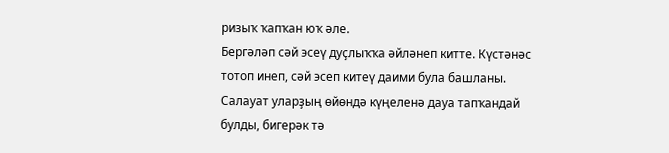ризыҡ ҡапҡан юҡ әле.
Бергәләп сәй эсеү дуҫлыҡҡа әйләнеп китте. Күстәнәс тотоп инеп, сәй эсеп китеү даими була башланы. Салауат уларҙың өйөндә күңеленә дауа тапҡандай булды, бигерәк тә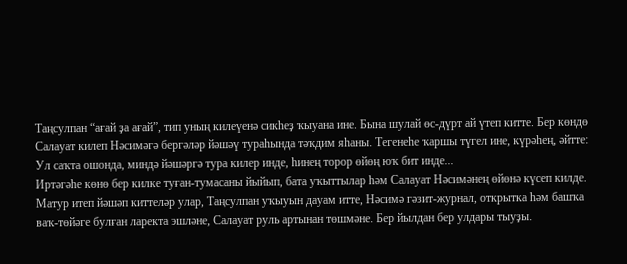Таңсулпан “ағай ҙа ағай”, тип уның килеүенә сикһеҙ ҡыуана ине. Бына шулай өс-дүрт ай үтеп китте. Бер көндө Салауат килеп Нәсимәгә бергәләр йәшәү тураһында тәҡдим яһаны. Тегенеһе ҡаршы түгел ине, күрәһең, әйтте:
Ул саҡта ошонда, миндә йәшәргә тура килер инде, һинең торор өйөң юҡ бит инде...
Иртәгәһе көнө бер килке туған-тумасаны йыйып, бата уҡыттылар һәм Салауат Нәсимәнең өйөнә күсеп килде.
Матур итеп йәшәп киттеләр улар, Таңсулпан уҡыуын дауам итте, Нәсимә гәзит-журнал, открытка һәм башҡа ваҡ-төйәге булған ларекта эшләне, Салауат руль артынан төшмәне. Бер йылдан бер улдары тыуҙы.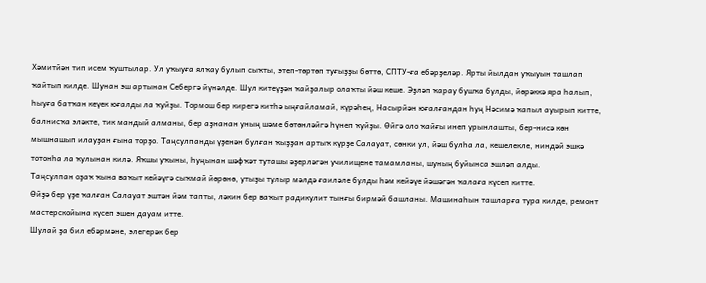Хәмитйән тип исем ҡуштылар. Ул уҡыуға ялҡау булып сыҡты, этеп-төртөп туғыҙҙы бөттө, СПТУ-ға ебәрҙеләр. Ярты йылдан уҡыуын ташлап ҡайтып килде. Шунан эш артынан Себергә йүнәлде. Шул китеүҙән ҡайҙалыр олаҡты йәш кеше. Эҙләп ҡарау бушҡа булды, йөрәккә яра һалып, һыуға батҡан кеүек юғалды ла ҡуйҙы. Тормош бер кирегә китһә ыңғайламай, күрәһең, Насырйән юғалғандан һуң Нәсимә ҡапыл ауырып китте, балнисҡа эләкте, тик мандый алманы, бер аҙнанан уның шәме бөтөнләйгә һүнеп ҡуйҙы. Өйгә оло ҡайғы инеп урынлашты, бер-нисә көн мышнашып илауҙан ғына торҙо. Таңсулпанды үҙенән булған ҡыҙҙан артыҡ күрҙе Салауат, сөнки ул, йәш булһа ла, кешелекле, ниндәй эшкә тотонһа ла ҡулынан килә. Яҡшы уҡыны, һуңынан шәфҡәт туташы әҙерләгән училищене тамамланы, шуның буйынса эшләп алды.
Таңсулпан оҙаҡ ҡына ваҡыт кейәүгә сыҡмай йөрөнө, утыҙы тулыр мәлдә ғаиләле булды һәм кейәүе йәшәгән ҡалаға күсеп китте.
Өйҙә бер үҙе ҡалған Салауат эштән йәм тапты, ләкин бер ваҡыт радикулит тынғы бирмәй башланы. Машинаһын ташларға тура килде, ремонт мастерскойына күсеп эшен дауам итте.
Шулай ҙа бил ебәрмәне, элегерәк бер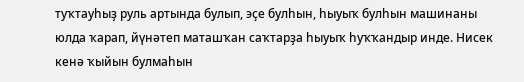туҡтауһыҙ руль артында булып, эҫе булһын, һыуыҡ булһын машинаны юлда ҡарап, йүнәтеп маташҡан саҡтарҙа һыуыҡ һуҡҡандыр инде. Нисек кенә ҡыйын булмаһын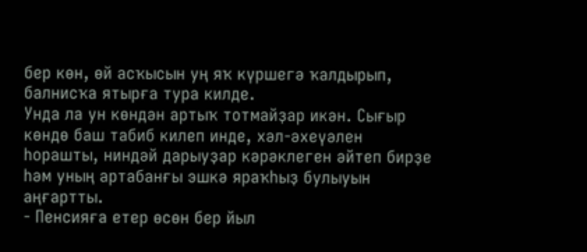бер көн, өй асҡысын уң яҡ күршегә ҡалдырып, балнисҡа ятырға тура килде.
Унда ла ун көндән артыҡ тотмайҙар икән. Сығыр көндө баш табиб килеп инде, хәл-әхеүәлен һорашты, ниндәй дарыуҙар кәрәклеген әйтеп бирҙе һәм уның артабанғы эшкә яраҡһыҙ булыуын аңғартты.
- Пенсияға етер өсөн бер йыл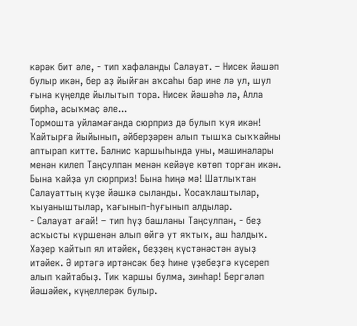кәрәк бит әле, - тип хафаланды Салауат. – Нисек йәшәп булыр икән, бер аҙ йыйған аҡсаһы бар ине лә ул, шул ғына күңелде йылытып тора. Нисек йәшәһә лә, Алла бирһә, асыҡмаҫ әле...
Тормошта уйламағанда сюрприз дә булып ҡуя икән! Ҡайтырға йыйынып, әйберҙәрен алып тышҡа сыҡҡайны аптырап китте. Балнис ҡаршыһында уны, машиналары менән килеп Таңсулпан менән кейәүе көтөп торған икән. Бына ҡайҙа ул сюрприз! Бына һиңә мә! Шатлыҡтан Салауаттың күҙе йәшкә сыланды. Ҡосаҡлаштылар, ҡыуаныштылар, ҡағынып-һуғынып алдылар.
- Салауат ағай! – тип һүҙ башланы Таңсулпан, - беҙ асҡысты күршенән алып өйгә ут яҡтыҡ, аш һалдыҡ. Хәҙер ҡайтып ял итәйек, беҙҙең күстәнәстән ауыҙ итәйек. Ә иртәгә иртәнсәк беҙ һине үҙебеҙгә күсереп алып ҡайтабыҙ. Тик ҡаршы булма, зинһар! Бергәләп йәшәйек, күңеллерәк булыр.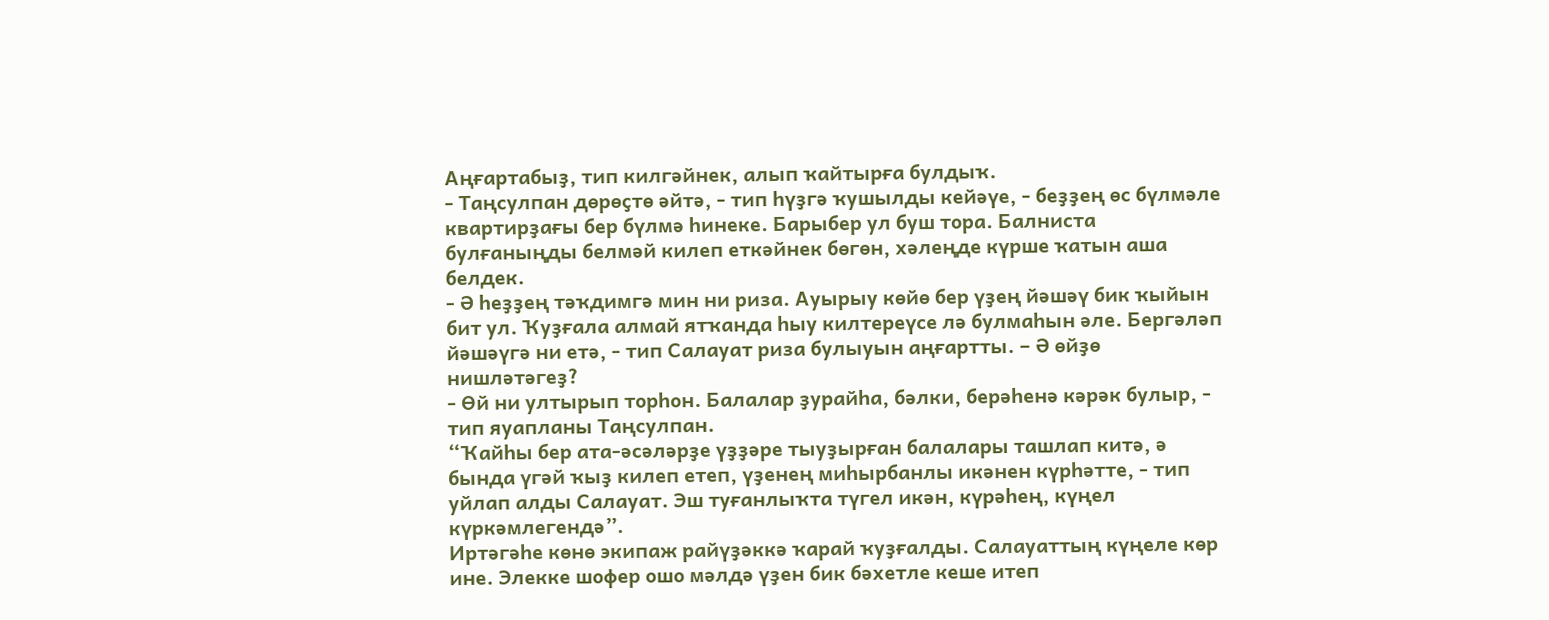Аңғартабыҙ, тип килгәйнек, алып ҡайтырға булдыҡ.
- Таңсулпан дөрөҫтө әйтә, - тип һүҙгә ҡушылды кейәүе, - беҙҙең өс бүлмәле квартирҙағы бер бүлмә һинеке. Барыбер ул буш тора. Балниста булғаныңды белмәй килеп еткәйнек бөгөн, хәлеңде күрше ҡатын аша белдек.
- Ә һеҙҙең тәҡдимгә мин ни риза. Ауырыу көйө бер үҙең йәшәү бик ҡыйын бит ул. Ҡуҙғала алмай ятҡанда һыу килтереүсе лә булмаһын әле. Бергәләп йәшәүгә ни етә, - тип Салауат риза булыуын аңғартты. – Ә өйҙө нишләтәгеҙ?
- Өй ни ултырып торһон. Балалар ҙурайһа, бәлки, берәһенә кәрәк булыр, - тип яуапланы Таңсулпан.
“Ҡайһы бер ата-әсәләрҙе үҙҙәре тыуҙырған балалары ташлап китә, ә бында үгәй ҡыҙ килеп етеп, үҙенең миһырбанлы икәнен күрһәтте, - тип уйлап алды Салауат. Эш туғанлыҡта түгел икән, күрәһең, күңел күркәмлегендә”.
Иртәгәһе көнө экипаж райүҙәккә ҡарай ҡуҙғалды. Салауаттың күңеле көр ине. Элекке шофер ошо мәлдә үҙен бик бәхетле кеше итеп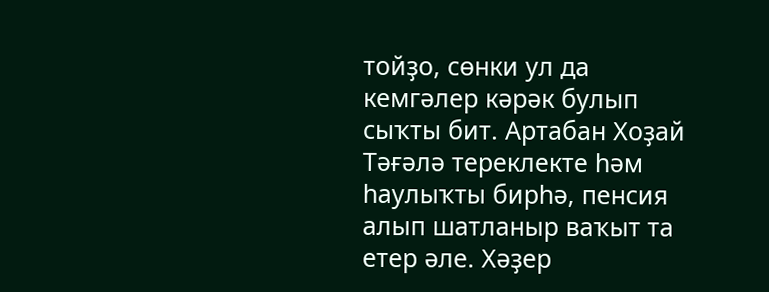тойҙо, сөнки ул да кемгәлер кәрәк булып сыҡты бит. Артабан Хоҙай Тәғәлә тереклекте һәм һаулыҡты бирһә, пенсия алып шатланыр ваҡыт та етер әле. Хәҙер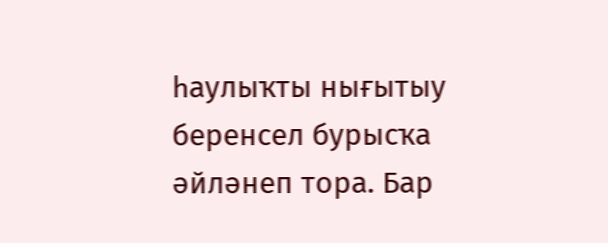һаулыҡты нығытыу беренсел бурысҡа әйләнеп тора. Бар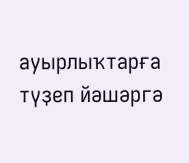ауырлыҡтарға түҙеп йәшәргә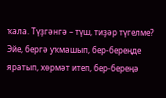ҡала. Түҙгәнгә – түш, тиҙәр түгелме?
Эйе, бергә уҡмашып, бер-береңде яратып, хөрмәт итеп, бер-береңә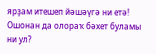ярҙам итешеп йәшәүгә ни етә! Ошонан да олораҡ бәхет буламы ни ул?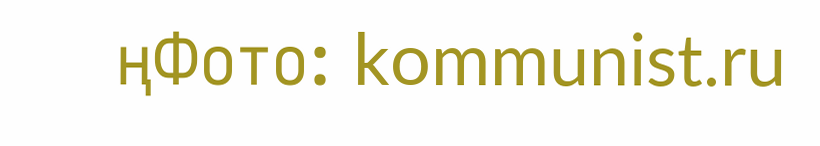ңФото: kommunist.ru